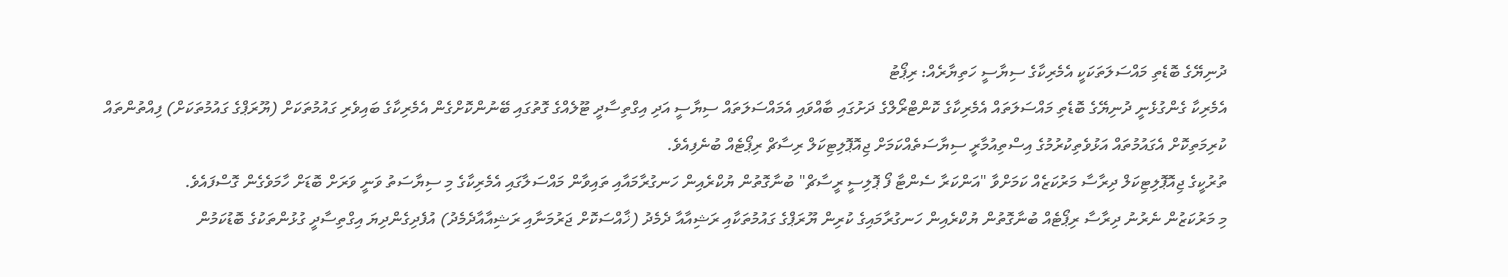ދުނިޔޭގެ ބޮޑެތި މައްސަލަތަކަކީ އެމެރިކާގެ ސިޔާސީ ހަތިޔާރެއް: ރިޕޯޓު
އެމެރިކާ ގެންގުޅެނީ ދުނިޔޭގެ ބޮޑެތި މައްސަލަތައް އެމެރިކާގެ ކޮންޓްރޯލްގެ ދަށުގައި ބާއްވައި އެމައްސަލަތައް ސިޔާސީ އަދި އިގްތިސާދީ ޓޫލެއްގެ ގޮތުގައި ބޭނުންކޮށްގެން އެމެރިކާގެ ބައިވެރި ގައުމުތަކަށް (ޔޫރަޕްގެ ގައުމުތަކަށް) ފިއްތުންތައް ކުރިމަތިކޮށް އެގައުމުތައް އަޅުވެތިކުރުމުގެ އިސްތިއުމާރީ ސިޔާސަތެއްކަމަށް ޖިއޮޕޮލިޓިކަލް ރިސާޗް ރިޕޯޓެއް ބުނެފިއެވެ.
ތުރުކީގެ ޖިއޮޕޮލިޓިކަލް ދިރާސާ މަރުކަޒެއް ކަމަށްވާ "އަންކަރާ ސެންޓާ ފޯ ޕޮލިސީ ރީސާޗް" ބުނާގޮތުން ޔުކްރެއިން ހަނގުރާމައާއި ތައިވާން މައްސަލާގައި އެމެރިކާގެ މި ސިޔާސަތު ވަނީ ވަރަށް ބޮޑަށް ހާމަވެގެން ގޮސްފައެވެ.
މި މަރުކަޒުން ނެރުނު ދިރާސާ ރިޕޯޓެއް ބުނާގޮތުން ޔުކްރެއިން ހަނގުރާމައިގެ ކުރިން ޔޫރަޕްގެ ގައުމުތަކާއި ރަޝިއާއާ ދެމެދު (ޚާއްސަކޮށް ޖަރުމަނާއި ރަޝިއާއާދެމެދު) އުފެދިގެންދިޔަ އިގްތިސާދީ ގުޅުންތަކުގެ ބޮޑުކަމުން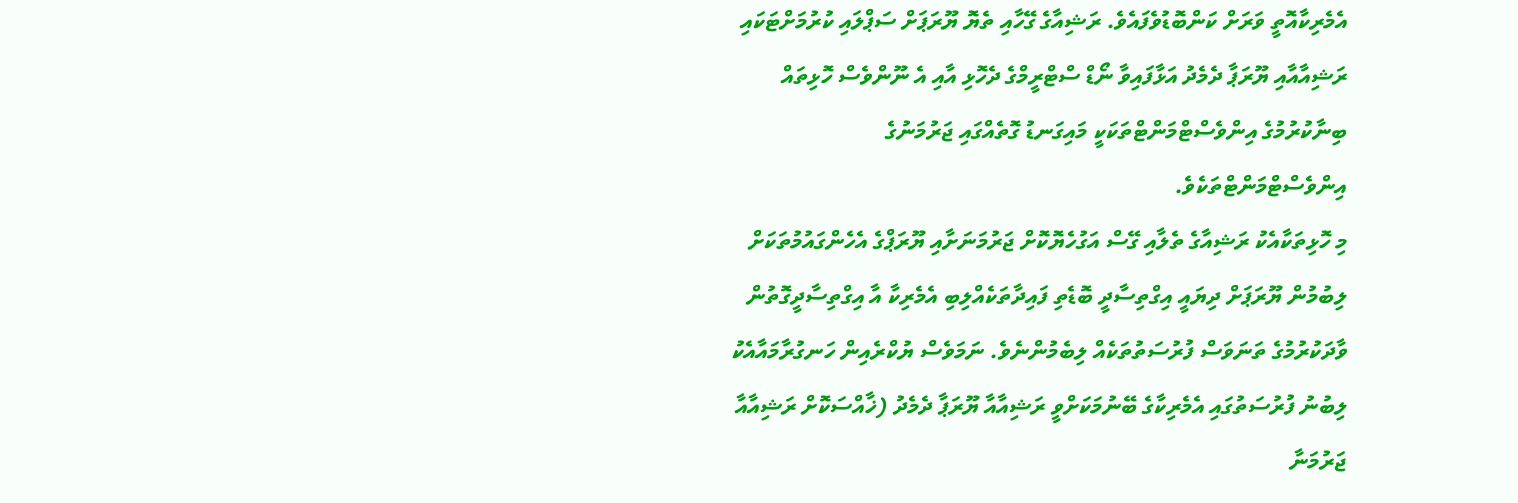އެމެރިކާއޮތީ ވަރަށް ކަންބޮޑުވެފައެވެ. ރަޝިއާގެ ގޭހާއި ތެޔޮ ޔޫރަޕަށް ސަޕްލައި ކުރުމަށްޓަކައި ރަޝިއާއާއި ޔޫރަޕާ ދެމެދު އަޅާފައިވާ ނޯޑް ސްޓްރީމްގެ ދެހޮޅި އާއި އެ ނޫންވެސް ހޮޅިތައް ބިނާކުރުމުގެ އިންވެސްޓްމަންޓްތަކަކީ މައިގަނޑު ގޮތެއްގައި ޖަރުމަނުގެ އިންވެސްޓްމަންޓްތަކެވެ.
މި ހޮޅިތަކާއެކު ރަޝިއާގެ ތެލާއި ގޭސް އަގުހެޔޮކޮށް ޖަރުމަނަށާއި ޔޫރަޕްގެ އެހެންގައުމުތަކަށް ލިބުމުން ޔޫރަޕަށް ދިޔައީ އިގްތިސާދީ ބޮޑެތި ފައިދާތަކެއްލިބި އެމެރިކާ އާ އިގްތިސާދީގޮތުން ވާދަކުރުމުގެ ތަނަވަސް ފުރުސަތުތަކެއް ލިބެމުންނެވެ. ނަމަވެސް ޔުކްރެއިން ހަނގުރާމައާއެކު ލިބުނު ފުރުސަތުގައި އެމެރިކާގެ ބޭނުމަކަށްވީ ރަޝިއާއާ ޔޫރަޕާ ދެމެދު (ޚާއްސަކޮށް ރަޝިއާއާ ޖަރުމަނާ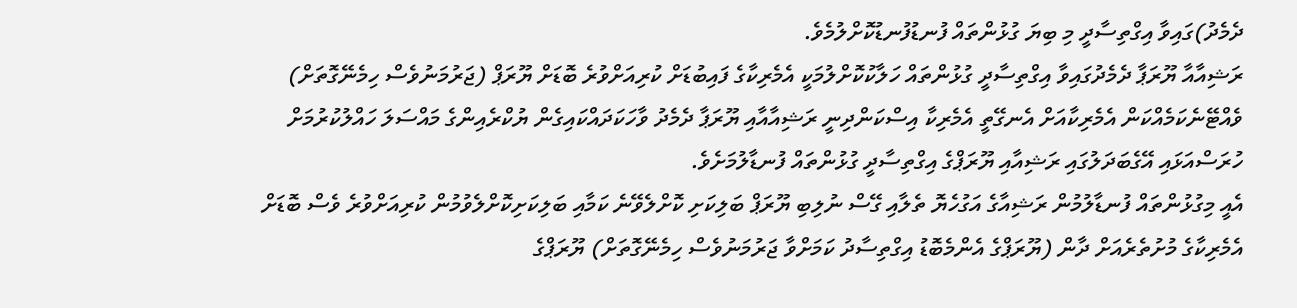ދެމެދު)ގައިވާ އިގްތިސާދީ މި ބިޔަ ގުޅުންތައް ފުނޑުފުނޑުކޮށްލުމެވެ.
ރަޝިއާއާ ޔޫރަޕާ ދެމެދުގައިވާ އިގްތިސާދީ ގުޅުންތައް ހަލާކުކޮށްލުމަކީ އެމެރިކާގެ ފައިބުޑަށް ކުރިއަށްވުރެ ބޮޑަށް ޔޫރަޕް (ޖަރުމަނުވެސް ހިމެނޭގޮތަށް) ވެއްޓޭނެކަމެއްކަން އެމެރިކާއަށް އެނގޭތީ އެމެރިކާ އިސްކަންދިނީ ރަޝިއާއާއި ޔޫރަޕާ ދެމެދު ވާހަކަދައްކައިގެން ޔުކްރެއިންގެ މައްސަލަ ހައްލުކުރުމަށް ހުރަސްއަޅައި އޭގެބަދަލުގައި ރަޝިއާއި ޔޫރަޕްގެ އިގްތިސާދީ ގުޅުންތައް ފުނޑާލުމަށެވެ.
އެއީ މިގުޅުންތައް ފުނޑާލުމުން ރަޝިއާގެ އަގުހެޔޮ ތެލާއި ގޭސް ނުލިބި ޔޫރަޕް ބަލިކަށި ކޮށްލެވޭނެ ކަމާއި ބަލިކަށިކޮށްލެވުމުން ކުރިއަށްވުރެ ވެސް ބޮޑަށް އެމެރިކާގެ މުށުތެރެއަށް ދާން (ޔޫރަޕްގެ އެންމެބޮޑު އިގްތިސާދު ކަމަށްވާ ޖަރުމަނުވެސް ހިމެނޭގޮތަށް) ޔޫރަޕްގެ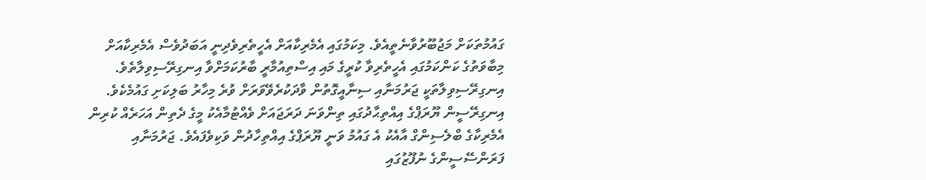ގައުމުތަކަށް މަޖުބޫރުވާނެތީއެވެ. މިކަމުގައި އެމެރިކާއަށް އެހީތެރިވެދިނީ އަބަދުވެސް އެމެރިކާއަށް މިބާވަތުގެ ކަންކަމުގައި އެހީތެރިވާ ކުރީގެ މައި އިސްތިއުމާރީ ބާރުކަމަށްވާ އިނގިރޭސިވިލާތެވެ.
އިނގިރޭސިވިލާތަކީ ޖަރުމަނާއި ސިނާއީގޮތުން ވާދަކުރެވޭވަރަށް ވުރެ މިހާރު ބަލިކަށި ގައުމެކެވެ. އިނގިރޭސީން ޔޫރަޕްގެ އިއްތިޙާދުގައި ތިންވަނަ ދަރަޖައަށް ވެއްޓުމާއެކު މީގެ ދެތިން އަހަރެއް ކުރިން އެމެރިކާގެ ބްލެސިންގް އާއެކު އެ ގައުމު ވަނީ ޔޫރަޕްގެ އިއްތިހާދުން ވަކިވެފައެވެ. ޖަރުމަނާއި ފަރަންސޭސީންގެ ނުފޫޒުގައި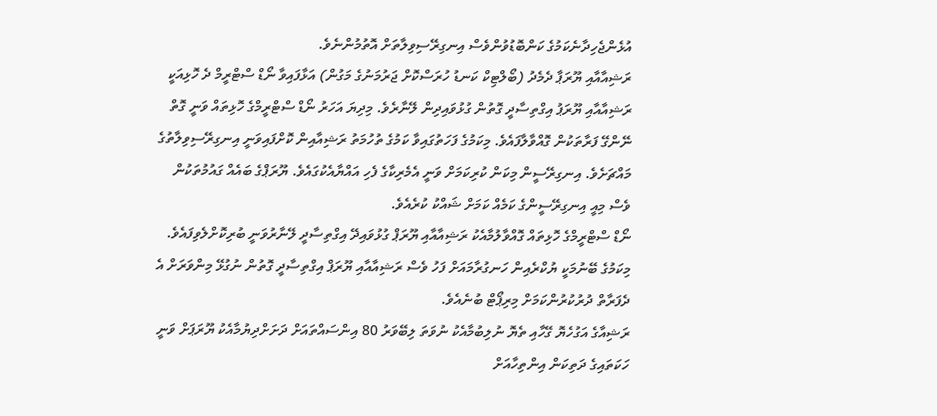އުޅެންޖެހިދާނެކަމުގެ ކަންބޮޑުވުންވެސް އިނގިރޭސިވިލާތަށް އޮތުމުންނެވެ.
ރަޝިއާއާއި ޔޫރަޕާ ދެމެދު (ބޯލްޓިކް ކަނޑު ހުރަސްކޮށް ޖަރުމަނުގެ މަގުން) އަޅާފައިވާ ނޯޑް ސްޓްރީމް ދެ ހޮޅިއަކީ ރަޝިއާއާއި ޔޫރަޕު އިގްތިސާދީ ގޮތުން ގުޅުވައިދިން ލޭނާރެވެ. މިދިޔަ އަހަރު ނޯޑް ސްޓްރީމްގެ ހޮޅިތައް ވަނީ ގޮތް ނޭންގޭ ފަރާތަކުން ގޮއްވާލާފައެވެ. މިކަމުގެ ފަހަތުގައިވާ ކަމުގެ ތުހުމަތު ރަޝިއާއިން ކޮށްފައިވަނީ އިނގިރޭސިވިލާތުގެ މައްޗަށެވެ. އިނގިރޭސީން މިކަން ކުރިކަމަށް ވަނީ އެމެރިކާގެ ފެހި އައްޔާއެކުގައެވެ. ޔޫރަޕްގެ ބައެއް ގައުމުތަކުން ވެސް މިއީ އިނގިރޭސީންގެ ކަމެއް ކަމަށް ޝައްކު ކުރެއެވެ.
ނޯޑް ސްޓްރީމްގެ ހޮޅިތައް ގޮއްވާލުމާއެކު ރަޝިއާއާއި ޔޫރަޕް ގުޅުވައިދޭ އިގްތިސާދީ ލޭނާރުވަނީ ބުރިކޮށްލެވިފައެވެ. މިކަމުގެ ބޭނުމަކީ ޔުކްރެއިން ހަނގުރާމައަށް ފަހު ވެސް ރަޝިއާއާއި ޔޫރަޕް އިގްތިސާދީ ގޮތުން ނުގުޅޭ މިންވަރަށް އެ ދެފަރާތް ދުރުކުރުންކަމަށް މިރިޕޯޓް ބުނެއެވެ.
ރަޝިއާގެ އަގުހެޔޮ ގޭހާއި ތެޔޮ ނުލިބުމާއެކު ނުވަތަ ލިބޭވަރު 80 އިންސައްތައަށް ދަށަށްދިޔުމާއެކު ޔޫރަޕަށް ވަނީ ހަކަތައިގެ ދަތިކަން އިންތިހާއަށް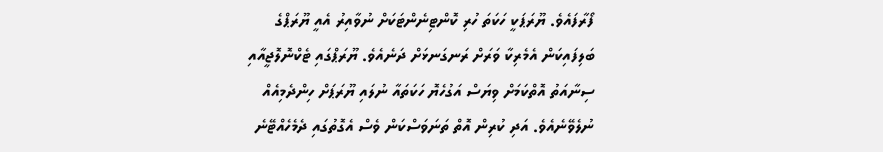ފޯރާފައެވެ. ޔޫރަޕަކީ ހަކަތަ ހުރި ކޮންޓިނެންޓަކަށް ނުވާއިރު އެއީ ޔޫރަޕްގެ ބަލިފައިކަން އެމެރިކާ ވަރަށް ރަނގަނޅަށް ދަނެއެވެ. ޔޫރަޕްގައި ޓެކްނޮލޮޖީއާއި ސިނާއަތު އޮތްކަމަށް ވިޔަސް އަގުހެޔޮ ހަކަތައާ ނުލައި ޔޫރަޕަށް ހިންދެމިއެއް ނުލެވޭނެއެވެ. އަދި ކުރިން އޮތް ތަނަވަސްކަން ވެސް އެގޮތުގައި ދެމެހެއްޓޭނެ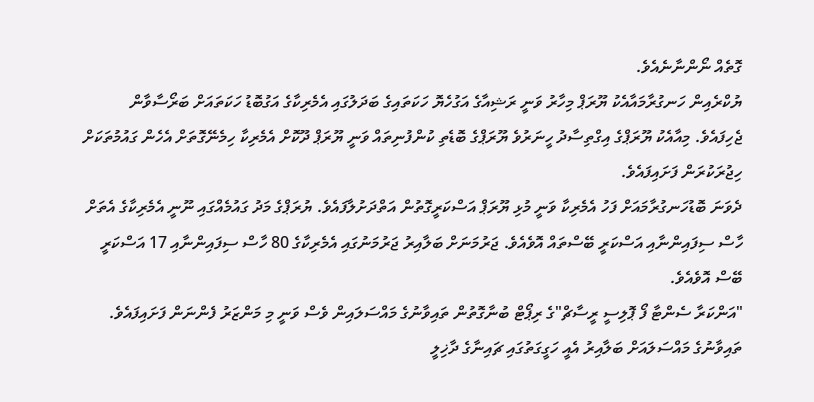ގޮތެއް ނޯންނާނެއެވެ.
ޔުކްރެއިން ހަނގުރާމައާއެކު ޔޫރަޕް މިހާރު ވަނީ ރަޝިއާގެ އަގުހެޔޮ ހަކަތައިގެ ބަދަލުގައި އެމެރިކާގެ އަގުބޮޑު ހަކަތައަށް ބަރޯސާވާން ޖެހިފައެވެ. މިއާއެކު ޔޫރަޕްގެ އިގްތިސާދު ހީނަރުވެ ޔޫރަޕްގެ ބޮޑެތި ކުންފުނިތައް ވަނީ ޔޫރަޕް ދޫކޮށް އެމެރިކާ ހިމެނޭގޮތަށް އެހެން ގައުމުތަކަށް ހިޖުރަކުރަން ފަށައިފައެވެ.
ދެވަނަ ބޮޑުހަނގުރާމައަށް ފަހު އެމެރިކާ ވަނީ މުޅި ޔޫރަޕް އަސްކަރީގޮތުން އަތްދަށުލާފައެވެ. ޔުރަޕްގެ މަދު ގައުމެއްގައި ނޫނީ އެމެރިކާގެ އެތަށް ހާސް ސިފައިންނާއި އަސްކަރީ ބޭސްތައް އޮވެއެވެ. ޖަރުމަނަށް ބަލާއިރު ޖަރުމަނުގައި އެމެރިކާގެ 80 ހާސް ސިފައިންނާއި 17 އަސްކަރީ ބޭސް އޮވެއެވެ.
"އަންކަރާ ސެންޓާ ފޯ ޕޮލިސީ ރީސާޗް"ގެ ރިޕޯޓް ބުނާގޮތުން ތައިވާނުގެ މައްސަލައިން ވެސް ވަނީ މި މަންޒަރު ފެންނަން ފަށައިފައެވެ. ތައިވާނުގެ މައްސަލައަށް ބަލާއިރު އެއީ ހަގީގަތުގައި ޗައިނާގެ ދާޚިލީ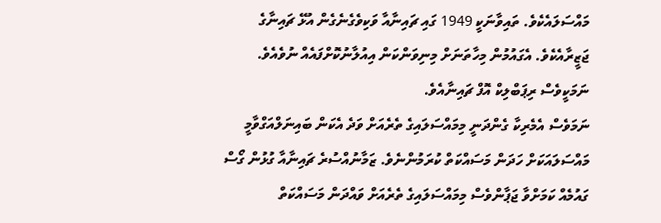މައްސަލައެކެވެ. ތައިވާނަކީ 1949 ގައި ޗައިނާއާ ވަކިވެގެނެގެން އުޅޭ ޗައިނާގެ ޖަޒީރާއެކެވެ. އެގައުމުން މިހާތަނަށް މިނިވަންކަން އިއުލާނުކޮށްފައެއް ނުވެއެވެ. ނަމަކީވެސް ރިޕަބްލިކް އޮފް ޗައިނާއެވެ.
ނަމަވެސް އެމެރިކާ ގެންދަނީ މިމައްސަލައިގެ ތެރެއަށް ވަދެ އެކަން ބައިނަލްއަގްވާމީ މައްސަލައަކަށް ހަދަން މަސައްކަތް ކުރަމުންނެވެ. ޒަމާނުއްސުރެ ޗައިނާއާ ގުޅުން ގޯސް ގައުމެއް ކަމަށްވާ ޖަޕާންވެސް މިމައްސަލައިގެ ތެރެއަށް ވައްދަން މަސައްކަތް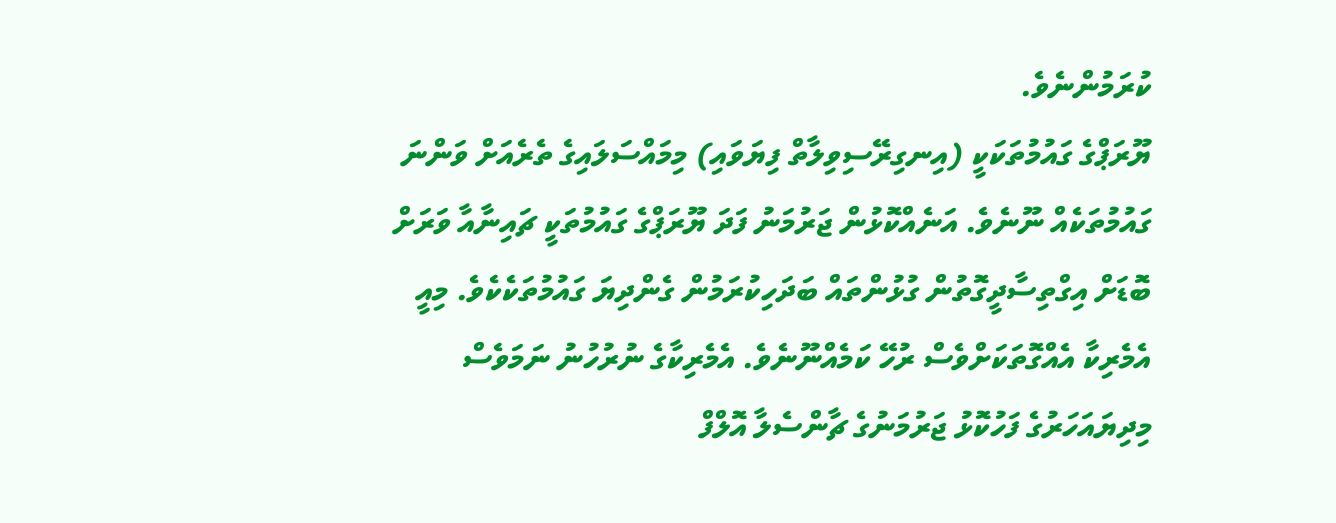ކުރަމުންނެވެ.
ޔޫރަޕްގެ ގައުމުތަކަކީ (އިނގިރޭސިވިލާތް ފިޔަވައި) މިމައްސަލައިގެ ތެރެއަށް ވަންނަ ގައުމުތަކެއް ނޫނެވެ. އަނެއްކޮޅުން ޖަރުމަނު ފަދަ ޔޫރަޕްގެ ގައުމުތަކީ ޗައިނާއާ ވަރަށް ބޮޑަށް އިގްތިސާދީގޮތުން ގުޅުންތައް ބަދަހިކުރަމުން ގެންދިޔަ ގައުމުތަކެކެވެ. މިއީ އެމެރިކާ އެއްގޮތަކަށްވެސް ރުހޭ ކަމެއްނޫނެވެ. އެމެރިކާގެ ނުރުހުނު ނަމަވެސް މިދިޔައަހަރުގެ ފަހުކޮޅު ޖަރުމަނުގެ ޗާންސެލާ އޮލްފް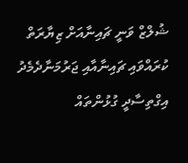ޝުލްޒް ވަނީ ޗައިނާއަށް ޒިޔާރަތް ކުރައްވައި ޗައިނާއާއި ޖަރުމަނާދެމެދު އިގްތިސާދީ ގުޅުންތައް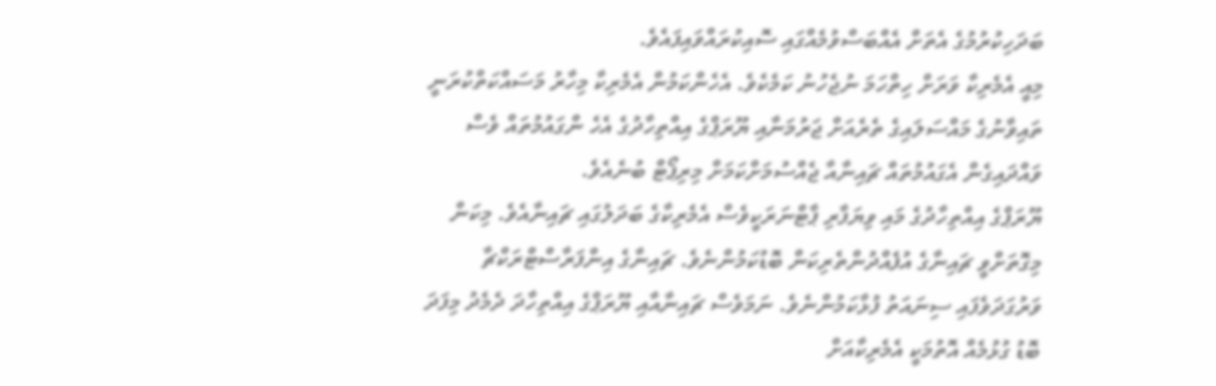ބަދަހިކުރުމުގެ އެތަށް އެއްބަސްވުމެއްގައި ސޮއިކުރައްވައިފައެވެ.
މިއީ އެމެރިކާ ވަރަށް ހިތްހަމަ ނުޖެހުނު ކަމެކެވެ. އެހެންކަމުން އެމެރިކާ މިހާރު މަސައްކަތްކުރަނީ ތައިވާނުގެ މައްސަލައިގެ ތެރެއަށް ޖަރުމަނާއި ޔޫރަޕްގެ އިއްތިހާދުގެ އެހެ ންގައުމުތައް ވެސް ވައްދައިގެން އެގައުމުތައް ޗައިނާއާ ޖެއްސުމަށްކަމަށް މިރިޕޯޓް ބުނެއެވެ.
ޔޫރަޕްގެ އިއްތިހާދުގެ މައި ވިޔަފާރި ޕާޓްނަރަކީވެސް އެމެރިކާގެ ބަދަލުގައި ޗައިނާއެވެ. މިކަން މިގޮތަށްވީ ޗައިނާގެ އުފެއްދުންތެރިކަން ބޮޑުކަމުންނެވެ. ޗައިނާގެ އިންފަރާސްޓްރަކްޗާ ވަރުގަދަވެފައި ސިނައަތު ފުޅާކަމުންނެވެ. ނަމަވެސް ޗައިނާއާއި ޔޫރަޕްގެ އިއްތިހާދަ ދެމެދު މިފަދަ ބޮޑު ގުޅުމެއް އޮތުމަކީ އެމެރިކާއަށް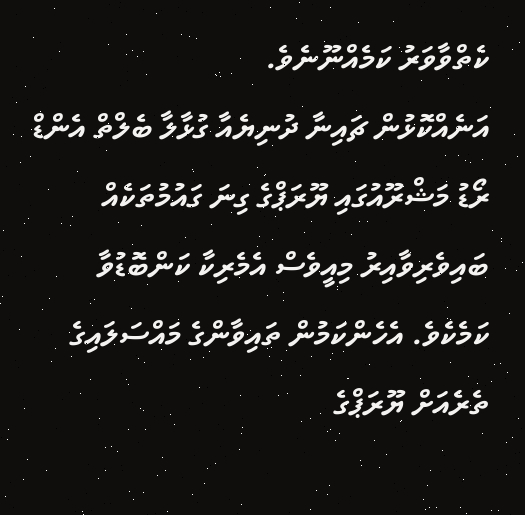ކެތްވާވަރު ކަމެއްނޫނެވެ.
އަނެއްކޮޅުން ޗައިނާ ދުނިޔެއާ ގުޅާލާ ބެލްތް އެންޑް ރޯޑު މަޝްރޫއުގައި ޔޫރަޕްގެ ގިނަ ގައުމުތަކެއް ބައިވެރިވާއިރު މިއީވެސް އެމެރިކާ ކަންބޮޑުވާ ކަމެކެވެ. އެހެންކަމުން ތައިވާންގެ މައްސަލައިގެ ތެރެއަށް ޔޫރަޕްގެ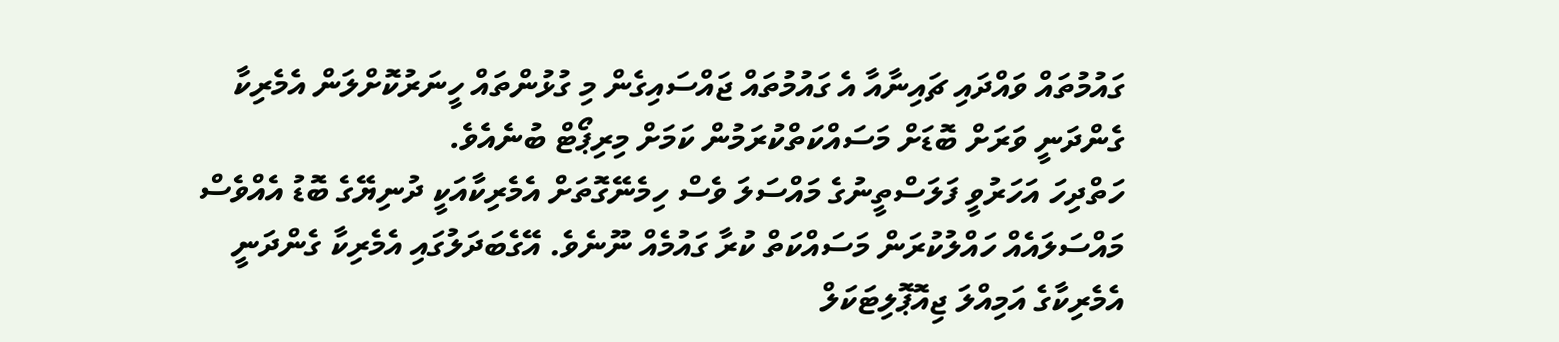ގައުމުތައް ވައްދައި ޗައިނާއާ އެ ގައުމުތައް ޖައްސައިގެން މި ގުޅުންތައް ހީނަރުކޮށްލަން އެމެރިކާ ގެންދަނީ ވަރަށް ބޮޑަށް މަސައްކަތްކުރަމުން ކަމަށް މިރިޕޯޓް ބުނެއެވެ.
ހަތްދިހަ އަހަރުވީ ފަލަސްތީނުގެ މައްސަލަ ވެސް ހިމެނޭގޮތަށް އެމެރިކާއަކީ ދުނިޔޭގެ ބޮޑު އެއްވެސް މައްސަލައެއް ހައްލުކުރަން މަސައްކަތް ކުރާ ގައުމެއް ނޫނެވެ. އޭގެބަދަލުގައި އެމެރިކާ ގެންދަނީ އެމެރިކާގެ އަމިއްލަ ޖިއޮޕޮލިޓަކަލް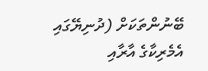ބޭނުންތަކަށް (ދުނިޔޭގައި އެމެރިކާގެ އާރާއި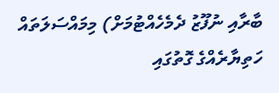ބާރާއި ނުފޫޒު ދެމެހެއްޓުމަށް) މިމައްސަލަތައް ހަތިޔާރެއްގެ ގޮތުގައި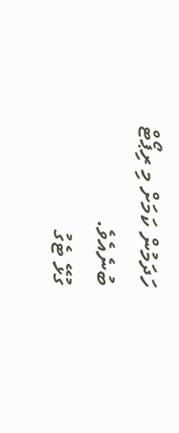ހަދަމުން ކަމަށް މި ރިޕޯޓް ބުނެއެވެ.
ގުޅޭ ޓެގު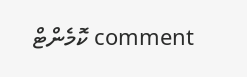comment ކޮމެންޓް